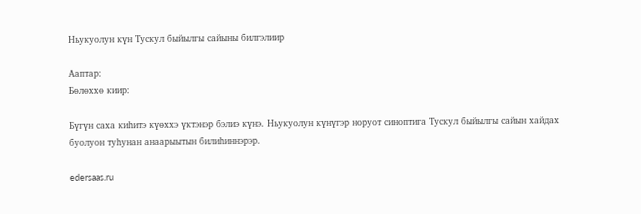Ньукуолун күн Тускул быйылгы сайыны билгэлиир

Ааптар:
Бөлөххө киир:

Бүгүн саха киһитэ күөххэ үктэнэр бэлиэ күнэ. Ньyкуолун күнүгэр норуот cиноптига Тускул быйылгы сайын хайдах буолуон туһунан анаарыытын билиһиннэрэр.

edersaas.ru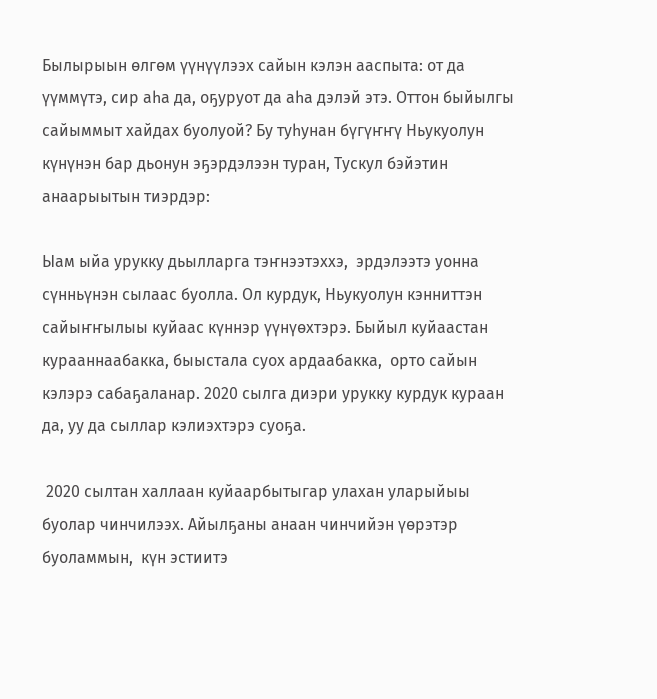Былырыын өлгөм үүнүүлээх сайын кэлэн ааспыта: от да үүммүтэ, сир аһа да, оҕуруот да аһа дэлэй этэ. Оттон быйылгы сайыммыт хайдах буолуой? Бу туһунан бүгүҥҥү Ньукуолун күнүнэн бар дьонун эҕэрдэлээн туран, Тускул бэйэтин анаарыытын тиэрдэр:

Ыам ыйа урукку дьылларга тэҥнээтэххэ,  эрдэлээтэ уонна сүнньүнэн сылаас буолла. Ол курдук, Ньукуолун кэнниттэн сайыҥҥылыы куйаас күннэр үүнүөхтэрэ. Быйыл куйаастан курааннаабакка, быыстала суох ардаабакка,  орто сайын кэлэрэ сабаҕаланар. 2020 сылга диэри урукку курдук кураан да, уу да сыллар кэлиэхтэрэ суоҕа.

 2020 сылтан халлаан куйаарбытыгар улахан уларыйыы буолар чинчилээх. Айылҕаны анаан чинчийэн үөрэтэр буоламмын,  күн эстиитэ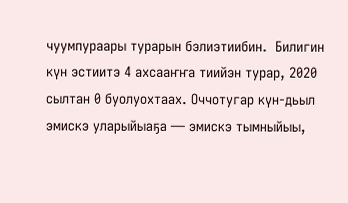чуумпураары турарын бэлиэтиибин.  Билигин күн эстиитэ 4 ахсааҥҥа тиийэн турар, 2020 сылтан 0 буолуохтаах. Оччотугар күн-дьыл эмискэ уларыйыаҕа — эмискэ тымныйыы,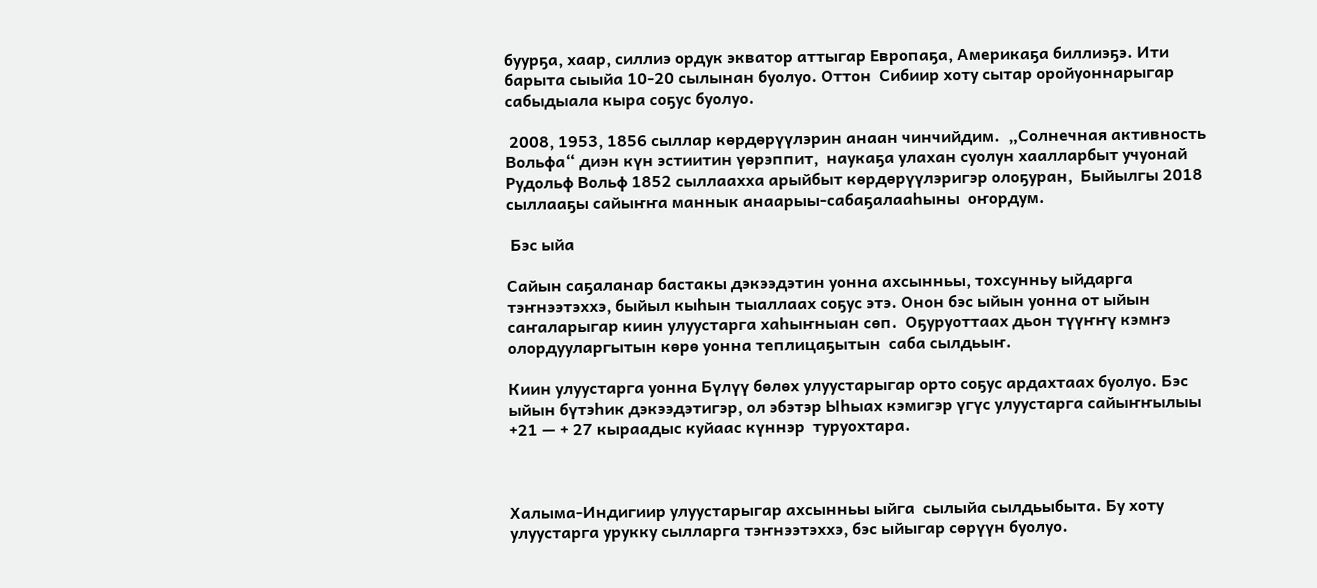буурҕа, хаар, силлиэ ордук экватор аттыгар Европаҕа, Америкаҕа биллиэҕэ. Ити барыта сыыйа 10-20 сылынан буолуо. Оттон  Сибиир хоту сытар оройуоннарыгар сабыдыала кыра соҕус буолуо.

 2008, 1953, 1856 сыллар көрдөрүүлэрин анаан чинчийдим.  „Солнечная активность  Вольфа“ диэн күн эстиитин үөрэппит,  наукаҕа улахан суолун хаалларбыт учуонай Рудольф Вольф 1852 сыллаахха арыйбыт көрдөрүүлэригэр олоҕуран,  Быйылгы 2018 сыллааҕы сайыҥҥа маннык анаарыы-сабаҕалааһыны  оҥордум.

 Бэс ыйа

Сайын саҕаланар бастакы дэкээдэтин уонна ахсынньы, тохсунньу ыйдарга тэҥнээтэххэ, быйыл кыһын тыаллаах соҕус этэ. Онон бэс ыйын уонна от ыйын саҥаларыгар киин улуустарга хаһыҥныан сөп.  Оҕуруоттаах дьон түүҥҥү кэмҥэ олордууларгытын көрө уонна теплицаҕытын  саба сылдьыҥ.

Киин улуустарга уонна Бүлүү бөлөх улуустарыгар орто соҕус ардахтаах буолуо. Бэс ыйын бүтэһик дэкээдэтигэр, ол эбэтэр Ыһыах кэмигэр үгүс улуустарга сайыҥҥылыы  +21 — + 27 кыраадыс куйаас күннэр  туруохтара.



Халыма-Индигиир улуустарыгар ахсынньы ыйга  сылыйа сылдьыбыта. Бу хоту улуустарга урукку сылларга тэҥнээтэххэ, бэс ыйыгар сөрүүн буолуо.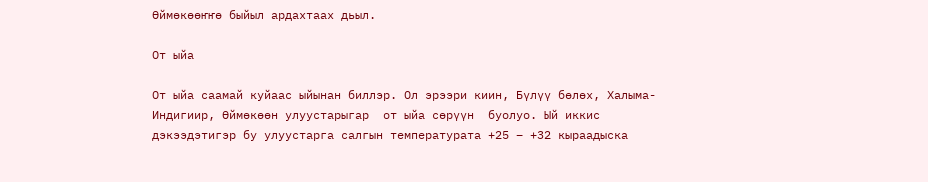Өймөкөөҥҥө быйыл ардахтаах дьыл.

От ыйа

От ыйа саамай куйаас ыйынан биллэр. Ол эрээри киин, Бүлүү бөлөх, Халыма-Индигиир, Өймөкөөн улуустарыгар  от ыйа сөрүүн  буолуо. Ый иккис дэкээдэтигэр бу улуустарга салгын температурата +25 – +32 кыраадыска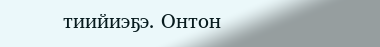тиийиэҕэ. Онтон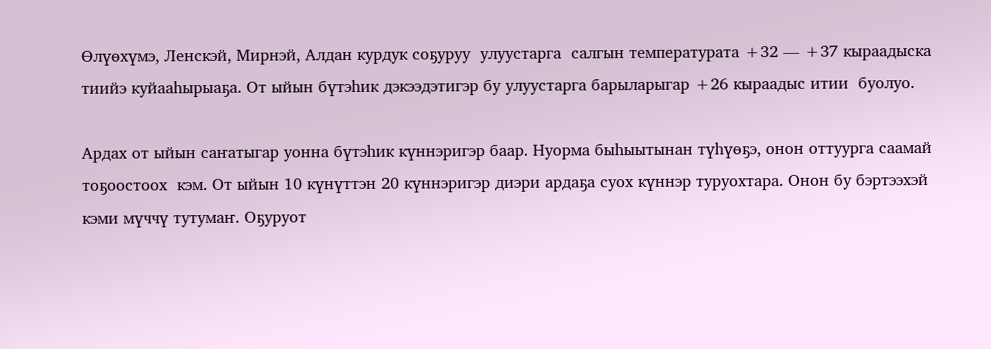Өлүөхүмэ, Ленскэй, Мирнэй, Алдан курдук соҕуруу  улуустарга  салгын температурата +32 — +37 кыраадыска тиийэ куйааһырыаҕа. От ыйын бүтэһик дэкээдэтигэр бу улуустарга барыларыгар +26 кыраадыс итии  буолуо.

Ардах от ыйын саҥатыгар уонна бүтэһик күннэригэр баар. Нуорма быһыытынан түһүөҕэ, онон оттуурга саамай тоҕоостоох  кэм. От ыйын 10 күнүттэн 20 күннэригэр диэри ардаҕа суох күннэр туруохтара. Онон бу бэртээхэй кэми мүччү тутумаҥ. Оҕуруот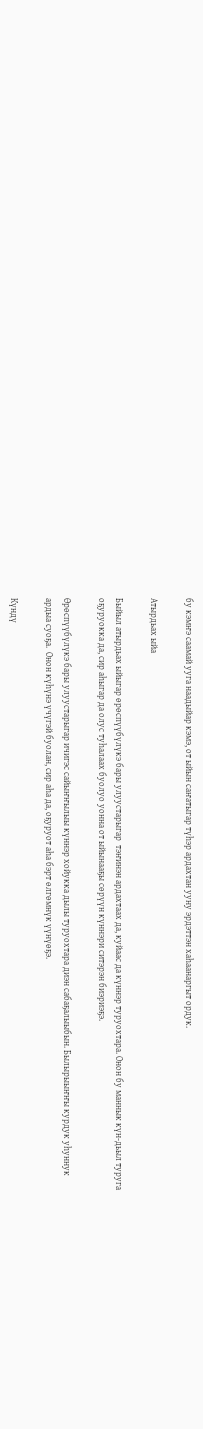бу кэмҥэ саамай ууга наадыйар кэмэ, от ыйын саҥатыгар түһэр ардахтан ууну эрдэттэн хаһаанаргыт ордук.

Атырдьах ыйа

Быйыл атырдьах ыйыгар өрөспүүбүлүкэ бары улуустарыгар  тэҥинэн ардахтаах да, куйаас да күннэр туруохтара. Онон бу маннык күн-дьыл туруга  оҕуруокка да, сир аһыгар да олус туһалаах буолуо уонна от ыйынааҕы сөрүүн күннэри ситэрэн биэриэҕэ.

Өрөспүүбүлүкэ бары улуустарыгар ичигэс сайыҥҥылыы күннэр хойукка дылы туруохтара диэн сабаҕалыыбын. Былырыыҥҥы курдук уһуннук ардыа суоҕа.  Онон күһүнэ үчүгэй буолан, сир аһа да, оҕуруот аһа бэрт өлгөмнүк үүнүөҕэ.

Күндү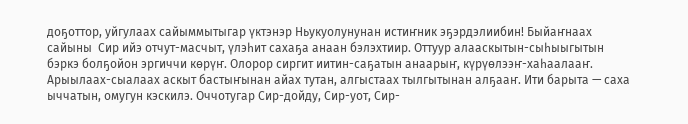доҕоттор, уйгулаах сайыммытыгар үктэнэр Ньукуолунунан истиҥник эҕэрдэлиибин! Быйаҥнаах сайыны  Сир ийэ отчут-масчыт, үлэһит сахаҕа анаан бэлэхтиир. Оттуур алааскытын-сыһыыгытын бэркэ болҕойон эргиччи көрүҥ. Олорор сиргит иитин-саҕатын анаарыҥ, күрүөлээҥ-хаһаалааҥ. Арыылаах-сыалаах аскыт бастыҥынан айах тутан, алгыстаах тылгытынан алҕааҥ. Ити барыта — саха ыччатын, омугун кэскилэ. Оччотугар Сир-дойду, Сир-уот, Сир-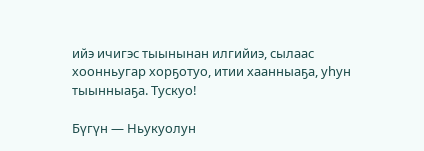ийэ ичигэс тыынынан илгийиэ, сылаас хоонньугар хорҕотуо, итии хаанныаҕа, уһун тыынныаҕа. Тускуо!

Бүгүн — Ньукуолун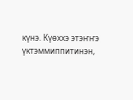күнэ. Күөххэ этэҥҥэ үктэммиппитинэн,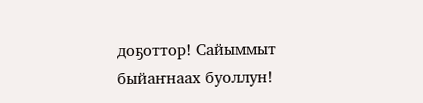доҕоттор! Сайыммыт быйаҥнаах буоллун!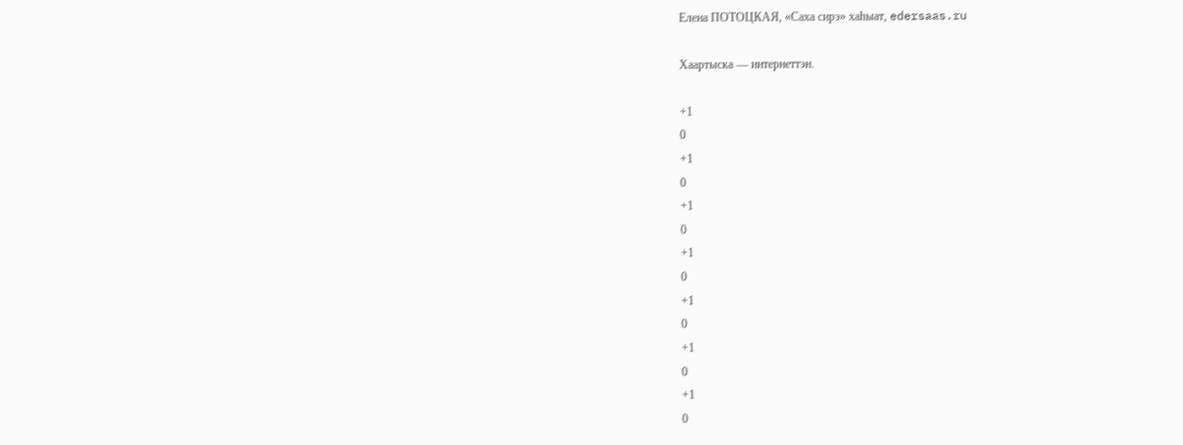Елена ПОТОЦКАЯ, «Саха сирэ» хаһыат, edersaas.ru

Хаартыска — интернеттэн.

+1
0
+1
0
+1
0
+1
0
+1
0
+1
0
+1
0